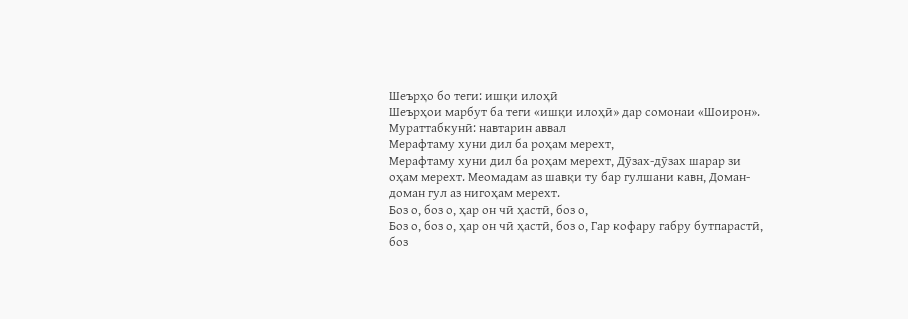Шеърҳо бо теги: ишқи илоҳӣ
Шеърҳои марбут ба теги «ишқи илоҳӣ» дар сомонаи «Шоирон».
Мураттабкунӣ: навтарин аввал
Мерафтаму хуни дил ба роҳам мерехт,
Мерафтаму хуни дил ба роҳам мерехт, Дӯзах-дӯзах шарар зи оҳам мерехт. Меомадам аз шавқи ту бар гулшани кавн, Доман-доман гул аз нигоҳам мерехт.
Боз о, боз о, ҳар он чӣ ҳастӣ, боз о,
Боз о, боз о, ҳар он чӣ ҳастӣ, боз о, Гар кофару габру бутпарастӣ, боз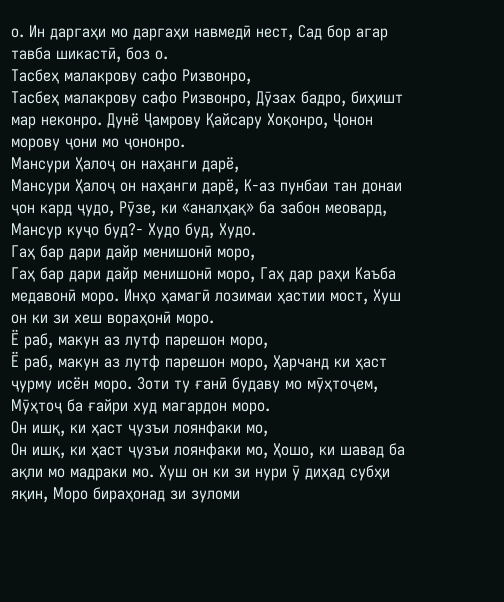о. Ин даргаҳи мо даргаҳи навмедӣ нест, Сад бор агар тавба шикастӣ, боз о.
Тасбеҳ малакрову сафо Ризвонро,
Тасбеҳ малакрову сафо Ризвонро, Дӯзах бадро, биҳишт мар неконро. Дунё Ҷамрову Қайсару Хоқонро, Ҷонон морову ҷони мо ҷононро.
Мансури Ҳалоҷ он наҳанги дарё,
Мансури Ҳалоҷ он наҳанги дарё, К-аз пунбаи тан донаи ҷон кард ҷудо, Рӯзе, ки «аналҳақ» ба забон меовард, Мансур куҷо буд?- Худо буд, Худо.
Гаҳ бар дари дайр менишонӣ моро,
Гаҳ бар дари дайр менишонӣ моро, Гаҳ дар раҳи Каъба медавонӣ моро. Инҳо ҳамагӣ лозимаи ҳастии мост, Хуш он ки зи хеш вораҳонӣ моро.
Ё раб, макун аз лутф парешон моро,
Ё раб, макун аз лутф парешон моро, Ҳарчанд ки ҳаст ҷурму исён моро. Зоти ту ғанӣ будаву мо мӯҳтоҷем, Мӯҳтоҷ ба ғайри худ магардон моро.
Он ишқ, ки ҳаст ҷузъи лоянфаки мо,
Он ишқ, ки ҳаст ҷузъи лоянфаки мо, Ҳошо, ки шавад ба ақли мо мадраки мо. Хуш он ки зи нури ӯ диҳад субҳи яқин, Моро бираҳонад зи зуломи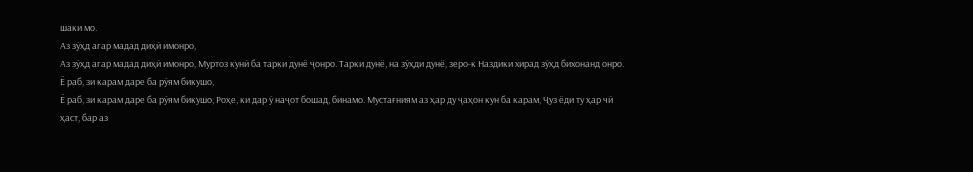шаки мо.
Аз зӯҳд агар мадад диҳӣ имонро,
Аз зӯҳд агар мадад диҳӣ имонро, Муртоз кунӣ ба тарки дунё ҷонро. Тарки дунё, на зӯҳди дунё, зеро-к Наздики хирад зӯҳд бихонанд онро.
Ё раб, зи карам даре ба рӯям бикушо,
Ё раб, зи карам даре ба рӯям бикушо, Роҳе, ки дар ӯ наҷот бошад, бинамо. Мустағниям аз ҳар ду ҷаҳон кун ба карам, Ҷуз ёди ту ҳар чӣ ҳаст, бар аз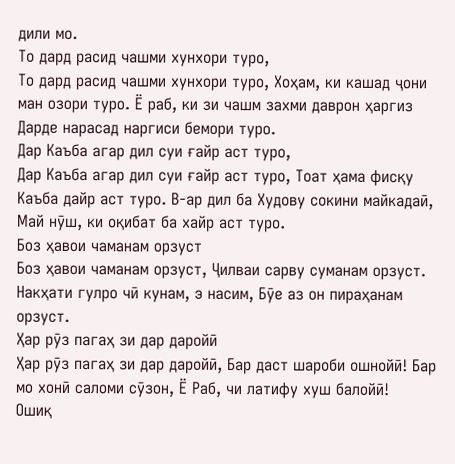дили мо.
То дард расид чашми хунхори туро,
То дард расид чашми хунхори туро, Хоҳам, ки кашад ҷони ман озори туро. Ё раб, ки зи чашм захми даврон ҳаргиз Дарде нарасад наргиси бемори туро.
Дар Каъба агар дил суи ғайр аст туро,
Дар Каъба агар дил суи ғайр аст туро, Тоат ҳама фисқу Каъба дайр аст туро. В-ар дил ба Худову сокини майкадаӣ, Май нӯш, ки оқибат ба хайр аст туро.
Боз ҳавои чаманам орзуст
Боз ҳавои чаманам орзуст, Ҷилваи сарву суманам орзуст. Накҳати гулро чӣ кунам, э насим, Бӯе аз он пираҳанам орзуст.
Ҳар рӯз пагаҳ зи дар даройӣ
Ҳар рӯз пагаҳ зи дар даройӣ, Бар даст шароби ошнойӣ! Бар мо хонӣ саломи сӯзон, Ё Раб, чи латифу хуш балойӣ!
Ошиқ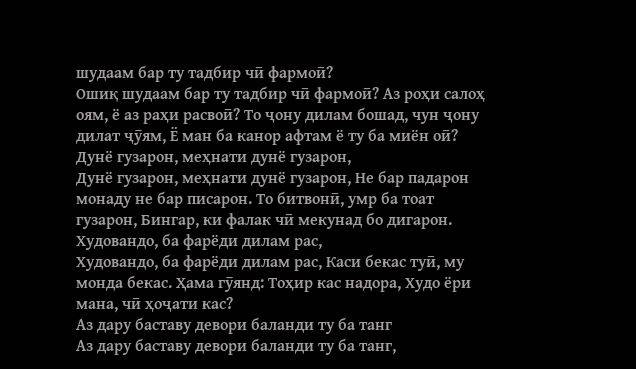шудаам бар ту тадбир чӣ фармоӣ?
Ошиқ шудаам бар ту тадбир чӣ фармоӣ? Аз роҳи салоҳ оям, ё аз раҳи расвоӣ? То ҷону дилам бошад, чун ҷону дилат ҷӯям, Ё ман ба канор афтам ё ту ба миён оӣ?
Дунё гузарон, меҳнати дунё гузарон,
Дунё гузарон, меҳнати дунё гузарон, Не бар падарон монаду не бар писарон. То битвонӣ, умр ба тоат гузарон, Бингар, ки фалак чӣ мекунад бо дигарон.
Худовандо, ба фарёди дилам рас,
Худовандо, ба фарёди дилам рас, Каси бекас туӣ, му монда бекас. Ҳама гӯянд: Тоҳир кас надора, Худо ёри мана, чӣ ҳоҷати кас?
Аз дару баставу девори баланди ту ба танг
Аз дару баставу девори баланди ту ба танг,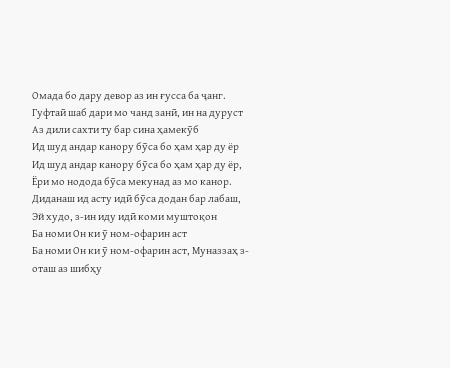Омада бо дару девор аз ин ғусса ба ҷанг. Гуфтаӣ шаб дари мо чанд занӣ, ин на дуруст Аз дили сахти ту бар сина ҳамекӯб
Ид шуд андар канору бӯса бо ҳам ҳар ду ёр
Ид шуд андар канору бӯса бо ҳам ҳар ду ёр, Ёри мо нодода бӯса мекунад аз мо канор. Диданаш ид асту идӣ бӯса додан бар лабаш, Эй худо, з-ин иду идӣ коми муштоқон
Ба номи Он ки ӯ ном-офарин аст
Ба номи Он ки ӯ ном-офарин аст, Муназзаҳ з-оташ аз шибҳу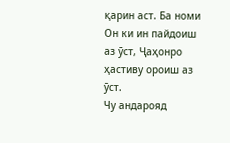қарин аст. Ба номи Он ки ин пайдоиш аз ӯст, Ҷаҳонро ҳастиву ороиш аз ӯст.
Чу андарояд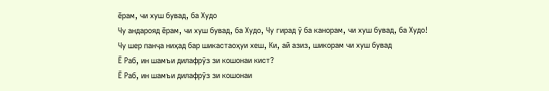ёрам, чи хуш бувад, ба Худо
Чу андарояд ёрам, чи хуш бувад, ба Худо, Чу гирад ӯ ба канорам, чи хуш бувад, ба Худо! Чу шер панҷа ниҳад бар шикастаоҳуи хеш, Ки, ай азиз, шикорам чи хуш бувад
Ё Раб, ин шамъи дилафрӯз зи кошонаи кист?
Ё Раб, ин шамъи дилафрӯз зи кошонаи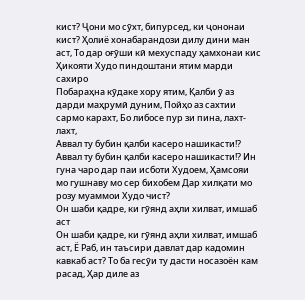кист? Ҷони мо сӯхт, бипурсед, ки ҷононаи кист? Ҳолиё хонабарандози дилу дини ман аст, То дар оғӯши кӣ мехуспаду ҳамхонаи кис
Ҳикояти Худо пиндоштани ятим марди сахиро
Побараҳна кӯдаке хору ятим, Қалби ӯ аз дарди маҳрумӣ дуним, Пойҳо аз сахтии сармо карахт, Бо либосе пур зи пина, лахт-лахт,
Аввал ту бубин қалби касеро нашикасти!?
Аввал ту бубин қалби касеро нашикасти!? Ин гуна чаро дар паи исботи Худоем, Ҳамсояи мо гушнаву мо сер бихобем Дар хилқати мо розу муаммои Худо чист?
Он шаби қадре, ки гӯянд аҳли хилват, имшаб аст
Он шаби қадре, ки гӯянд аҳли хилват, имшаб аст, Ё Раб, ин таъсири давлат дар кадомин кавкаб аст? То ба гесӯи ту дасти носазоён кам расад, Ҳар диле аз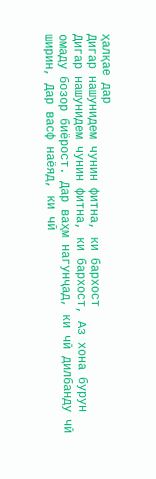ҳалқае дар
Дигар нашунидем чунин фитна, ки бархост
Дигар нашунидем чунин фитна, ки бархост, Аз хона бурун омаду бозор биёрост. Дар ваҳм нагунҷад, ки чӣ дилбанду чӣ ширин, Дар васф наёяд, ки чӣ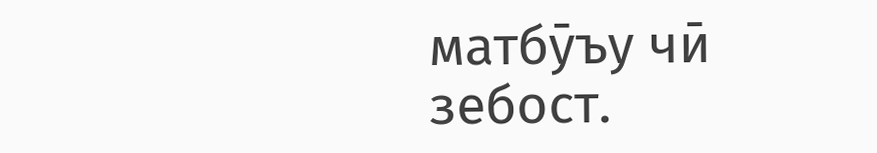матбӯъу чӣ зебост.